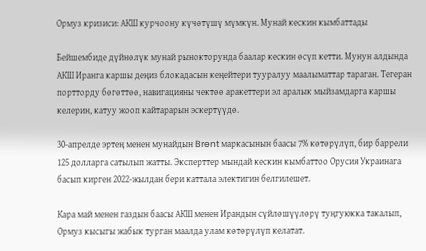Ормуз кризиси: АКШ курчоону күчөтүшү мүмкүн. Мунай кескин кымбаттады

Бейшембиде дүйнөлүк мунай рынокторунда баалар кескин өсүп кетти. Мунун алдында АКШ Иранга каршы деңиз блокадасын кеңейтери тууралуу маалыматтар тараган. Тегеран портторду бөгөттөө, навигацияны чектөө аракеттери эл аралык мыйзамдарга каршы келерин, катуу жооп кайтарарын эскертүүдө.

30-апрелде эртең менен мунайдын Brent маркасынын баасы 7% көтөрүлүп, бир баррели 125 долларга сатылып жатты. Эксперттер мындай кескин кымбаттоо Орусия Украинага басып кирген 2022-жылдан бери каттала электигин белгилешет.

Кара май менен газдын баасы АКШ менен Ирандын сүйлөшүүлөрү туңгуюкка такалып, Ормуз кысыгы жабык турган маалда улам көтөрүлүп келатат.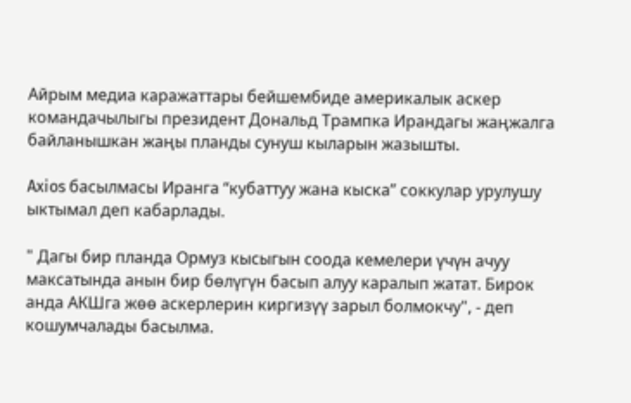Айрым медиа каражаттары бейшембиде америкалык аскер командачылыгы президент Дональд Трампка Ирандагы жаңжалга байланышкан жаңы планды сунуш кыларын жазышты.

Axios басылмасы Иранга “кубаттуу жана кыска” соккулар урулушу ыктымал деп кабарлады.

" Дагы бир планда Ормуз кысыгын соода кемелери үчүн ачуу максатында анын бир бөлүгүн басып алуу каралып жатат. Бирок анда АКШга жөө аскерлерин киргизүү зарыл болмокчу", - деп кошумчалады басылма.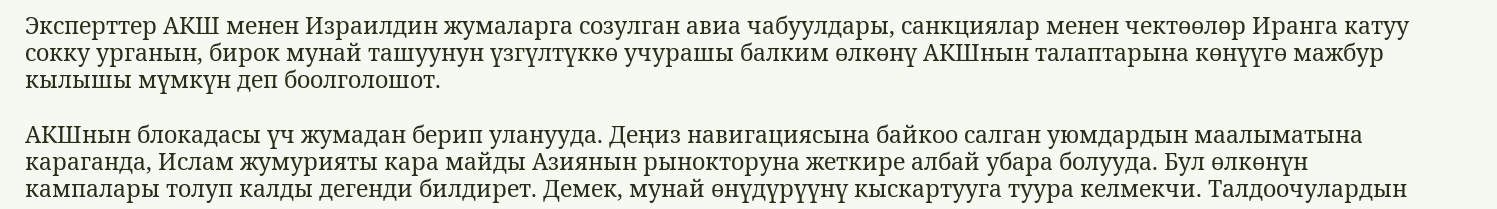Эксперттер АКШ менен Израилдин жумаларга созулган авиа чабуулдары, санкциялар менен чектөөлөр Иранга катуу сокку урганын, бирок мунай ташуунун үзгүлтүккө учурашы балким өлкөнү АКШнын талаптарына көнүүгө мажбур кылышы мүмкүн деп боолголошот.

АКШнын блокадасы үч жумадан берип уланууда. Деңиз навигациясына байкоо салган уюмдардын маалыматына караганда, Ислам жумурияты кара майды Азиянын рынокторуна жеткире албай убара болууда. Бул өлкөнүн кампалары толуп калды дегенди билдирет. Демек, мунай өнүдүрүүнү кыскартууга туура келмекчи. Талдоочулардын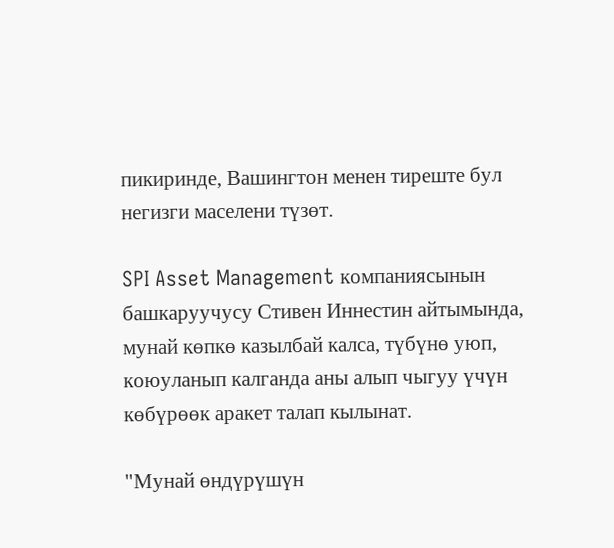пикиринде, Вашингтон менен тиреште бул негизги маселени түзөт.

SPI Asset Management компаниясынын башкаруучусу Стивен Иннестин айтымында, мунай көпкө казылбай калса, түбүнө уюп, коюуланып калганда аны алып чыгуу үчүн көбүрөөк аракет талап кылынат.

"Мунай өндүрүшүн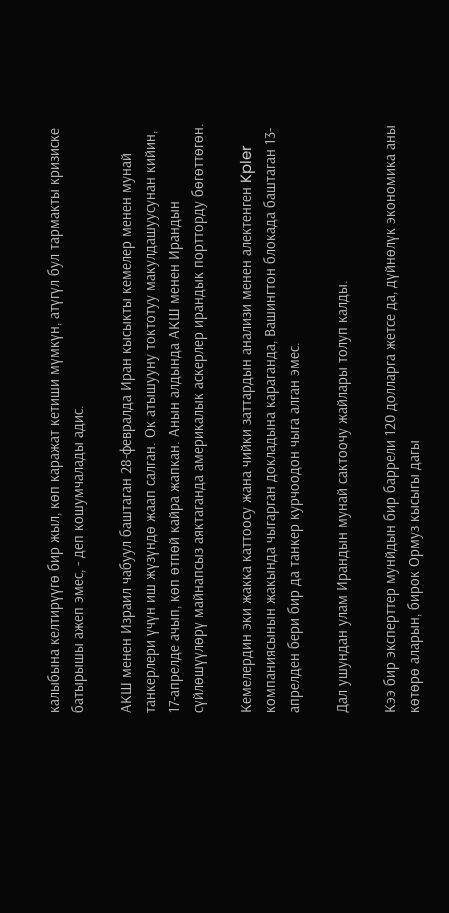калыбына келтирүүгө бир жыл, көп каражат кетиши мүмкүн, атүгүл бул тармакты кризиске батырышы ажеп эмес, - деп кошумчалады адис.

АКШ менен Израил чабуул баштаган 28-февралда Иран кысыкты кемелер менен мунай танкерлери үчүн иш жүзүндө жаап салган. Ок атышууну токтотуу макулдашуусунан кийин, 17-апрелде ачып, көп өтпөй кайра жапкан. Анын алдында АКШ менен Ирандын сүйлөшүүлөрү майнапсыз аяктаганда америкалык аскерлер ирандык портторду бөгөттөгөн.

Кемелердин эки жакка каттоосу жана чийки заттардын анализи менен алектенген Kpler компаниясынын жакында чыгарган докладына караганда, Вашингтон блокада баштаган 13-апрелден бери бир да танкер курчоодон чыга алган эмес.

Дал ушундан улам Ирандын мунай сактоочу жайлары толуп калды.

Кээ бир эксперттер мунйдын бир баррели 120 долларга жетсе да, дүйнөлүк экономика аны көтөрө аларын, бирок Ормуз кысыгы дагы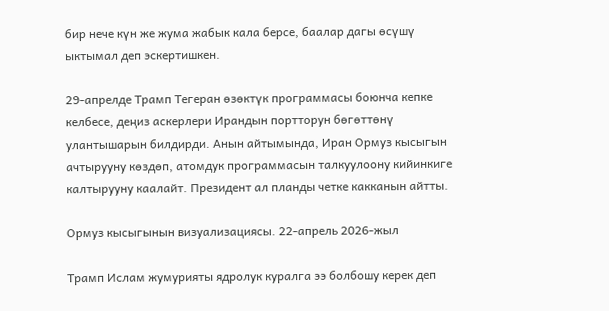бир нече күн же жума жабык кала берсе, баалар дагы өсүшү ыктымал деп эскертишкен.

29-апрелде Трамп Тегеран өзөктүк программасы боюнча кепке келбесе, деңиз аскерлери Ирандын портторун бөгөттөнү улантышарын билдирди. Анын айтымында, Иран Ормуз кысыгын ачтырууну көздөп, атомдук программасын талкуулоону кийинкиге калтырууну каалайт. Президент ал планды четке какканын айтты.

Ормуз кысыгынын визуализациясы. 22-апрель 2026-жыл

Трамп Ислам жумурияты ядролук куралга ээ болбошу керек деп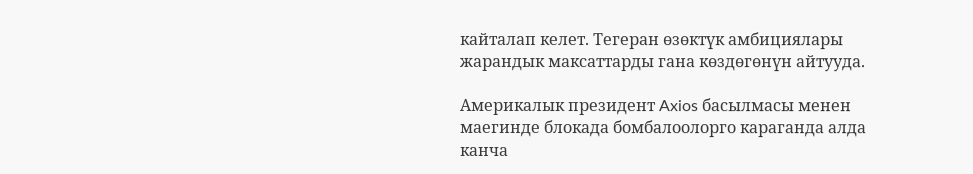кайталап келет. Тегеран өзөктүк амбициялары жарандык максаттарды гана көздөгөнүн айтууда.

Америкалык президент Axios басылмасы менен маегинде блокада бомбалоолорго караганда алда канча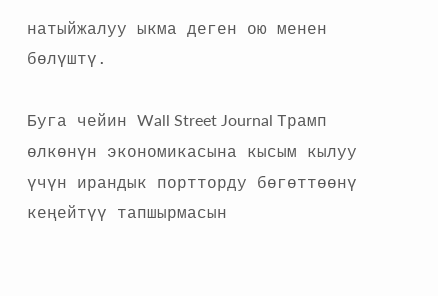натыйжалуу ыкма деген ою менен бөлүштү.

Буга чейин Wall Street Journal Трамп өлкөнүн экономикасына кысым кылуу үчүн ирандык портторду бөгөттөөнү кеңейтүү тапшырмасын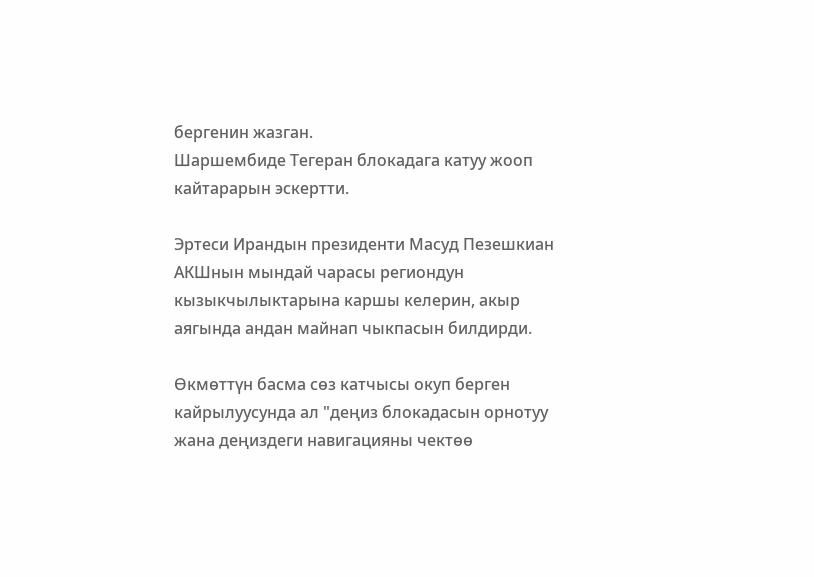бергенин жазган.
Шаршембиде Тегеран блокадага катуу жооп кайтарарын эскертти.

Эртеси Ирандын президенти Масуд Пезешкиан АКШнын мындай чарасы региондун кызыкчылыктарына каршы келерин, акыр аягында андан майнап чыкпасын билдирди.

Өкмөттүн басма сөз катчысы окуп берген кайрылуусунда ал "деңиз блокадасын орнотуу жана деңиздеги навигацияны чектөө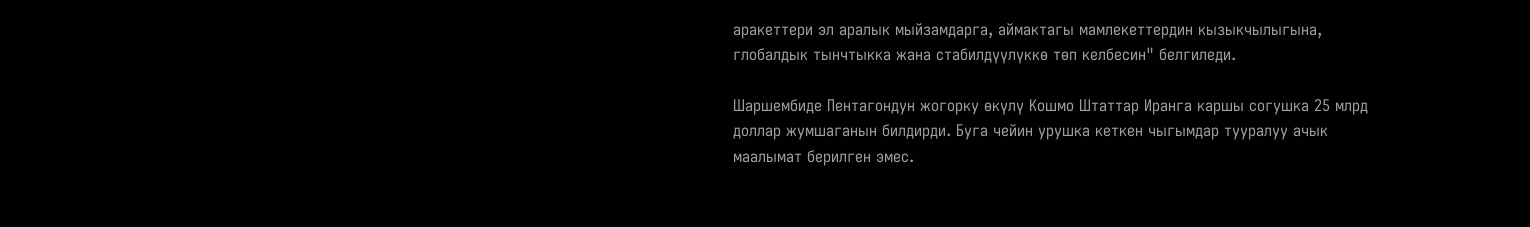аракеттери эл аралык мыйзамдарга, аймактагы мамлекеттердин кызыкчылыгына, глобалдык тынчтыкка жана стабилдүүлүккө төп келбесин" белгиледи.

Шаршембиде Пентагондун жогорку өкүлү Кошмо Штаттар Иранга каршы согушка 25 млрд доллар жумшаганын билдирди. Буга чейин урушка кеткен чыгымдар тууралуу ачык маалымат берилген эмес.